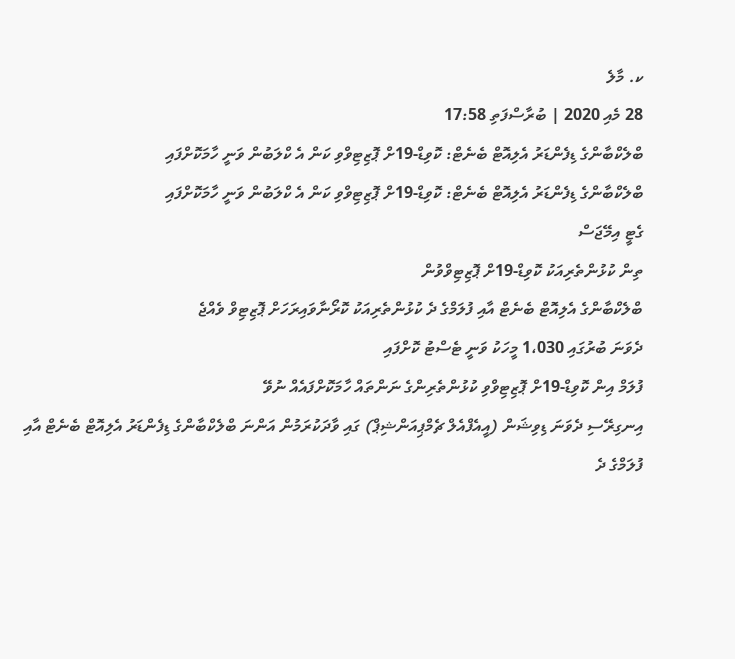ކ. މާލެ
28 މެއި 2020 | ބުރާސްފަތި 17:58
ބްލެކްބާންގެ ޑިފެންޑަރު އެލިއޮޓް ބެނެޓް: ކޮވިޑް-19ށް ޕޮޒިޓިވްވި ކަން އެ ކްލަބުން ވަނީ ހާމަކޮށްފައި
ބްލެކްބާންގެ ޑިފެންޑަރު އެލިއޮޓް ބެނެޓް: ކޮވިޑް-19ށް ޕޮޒިޓިވްވި ކަން އެ ކްލަބުން ވަނީ ހާމަކޮށްފައި
ގެޓީ އިމޭޖަސް
ތިން ކުޅުންތެރިއަކު ކޮވިޑް-19ށް ޕޮޒިޓިވްވުން
ބްލެކްބާންގެ އެލިއޮޓް ބެނެޓް އާއި ފުލަމްގެ ދެ ކުޅުންތެރިއަކު ކޮރޯނާވައިރަހަށް ޕޮޒިޓިވް ވެއްޖެ
ދެވަނަ ބުރުގައި 1،030 މީހަކު ވަނީ ޓެސްޓު ކޮށްފައި
ފުލަމް އިން ކޮވިޑް-19ށް ޕޮޒިޓިވްވި ކުޅުންތެރިންގެ ނަންތައް ހާމަކޮށްފައެއް ނުވޭ
އިނގިރޭސި ދެވަނަ ޑިވިޝަން (އީއެފްއެލް ޗެމްޕިއަންޝިޕް) ގައި ވާދަކުރަމުން އަންނަ ބްލެކްބާންގެ ޑިފެންޑަރު އެލިއޮޓް ބެނެޓް އާއި ފުލަމްގެ ދެ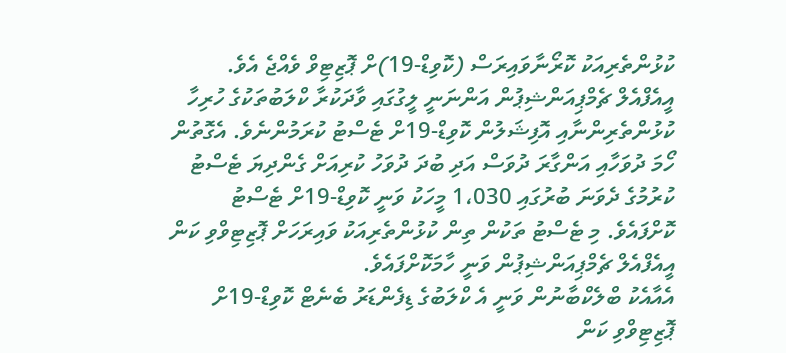ކުޅުންތެރިއަކު ކޮރޯނާވައިރަސް (ކޮވިޑް-19)ށް ޕޮޒިޓިވް ވެއްޖެ އެވެ.
އީއެފްއެލް ޗެމްޕިއަންޝިޕުން އަންނަނީ ލީގުގައި ވާދަކުރާ ކްލަބުތަކުގެ ހުރިހާ ކުޅުންތެރިންނާއި އޮފިޝަލުން ކޮވިޑް-19ށް ޓެސްޓު ކުރަމުންނެވެ. އެގޮތުން ހޯމަ ދުވަހާއި އަންގާރަ ދުވަސް އަދި ބުދަ ދުވަހު ކުރިއަށް ގެންދިޔަ ޓެސްޓު ކުރުމުގެ ދެވަނަ ބުރުގައި 1،030 މީހަކު ވަނީ ކޮވިޑް-19ށް ޓެސްޓު ކޮށްފައެވެ. މި ޓެސްޓު ތަކުން ތިން ކުޅުންތެރިއަކު ވައިރަހަށް ޕޮޒިޓިވްވި ކަން އީއެފްއެލް ޗެމްޕިއަންޝިޕުން ވަނީ ހާމަކޮށްފައެވެ.
އެއާއެކު ބްލެކްބާނުން ވަނީ އެ ކްލަބުގެ ޑިފެންޑަރު ބެނެޓް ކޮވިޑް-19ށް ޕޮޒިޓިވްވި ކަން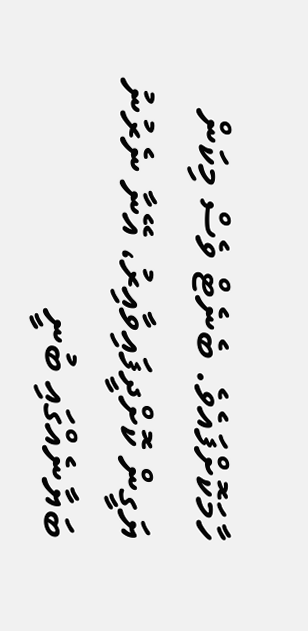ހާމަކޮށްފައެވެ. ބެނެޓް ވެސް މިކަން ޔަގީން ކޮށްދީފައިވާއިރު، އޭނާ ނެރުނު ބަޔާނެއްގައި ބުނީ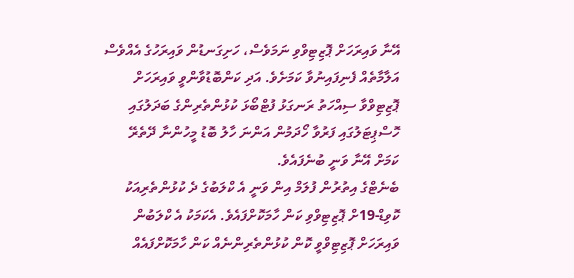އޭނާ ވައިރަހަށް ޕޮޒިޓިވްވި ނަމަވެސް، ހަށިގަނޑުން ވައިރަހުގެ އެއްވެސް އަލާމާތެއް ފެނިފައިނުވާ ކަމަށެވެ. އަދި ކަންބޮޑުވާންވީ ވައިރަހަށް ޕޮޒިޓިވްވާ ސިއްހަތު ރަނގަޅު ފުޓްބޯޅަ ކުޅުންތެރިންގެ ބަދަލުގައި ހޮސްޕިޓަލުގައި ފަރުވާ ހޯދަމުން އަންނަ ހާލު ބޮޑު މީހުންނާ ދޭތެރޭ ކަމަށް އޭނާ ވަނީ ބުނެފައެވެ.
ބެނެޓްގެ އިތުރުން ފުލަމް އިން ވަނީ އެ ކްލަބުގެ ދެ ކުޅުންތެރިއަކު ކޮވިޑް-19ށް ޕޮޒިޓިވްވި ކަން ހާމަކޮށްފައެވެ. އެކަމަކު އެ ކްލަބުން ވައިރަހަށް ޕޮޒިޓިވްވީ ކޮން ކުޅުންތެރިންނެއް ކަން ހާމަކޮށްފައެއް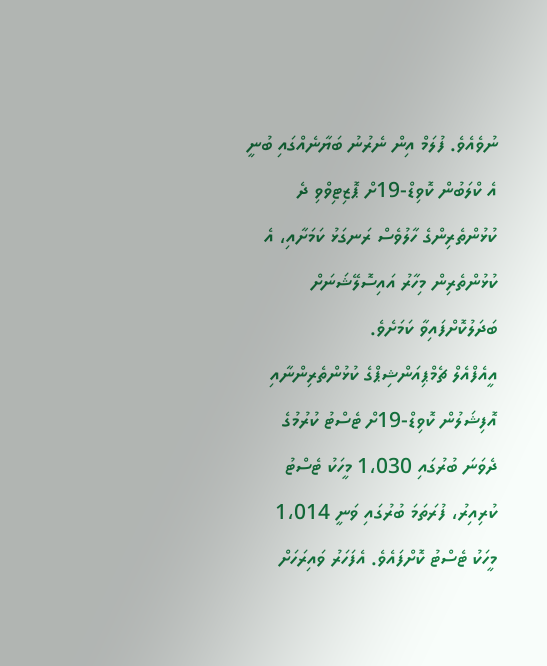ނުވެއެވެ. ފުލަމް އިން ނެރުނު ބަޔާނެއްގައި ބުނީ އެ ކްލަބުން ކޮވިޑް-19ށް ޕޮޒިޓިވްވި ދެ ކުޅުންތެރިންގެ ހާލުވެސް ރަނގަޅު ކަމަށާއި، އެ ކުޅުންތެރިން މިހާރު އައިސޮލޭޝަނަށް ބަދަލުކޮށްފައިވާ ކަމަށެވެ.
އީއެފްއެލް ޗެމްޕިއަންޝިޕްގެ ކުޅުންތެރިންނާއި އޮފިޝަލުން ކޮވިޑް-19ށް ޓެސްޓު ކުރުމުގެ ދެވަނަ ބުރުގައި 1،030 މީހަކު ޓެސްޓު ކުރިއިރު، ފުރަތަމަ ބުރުގައި ވަނީ 1،014 މީހަކު ޓެސްޓު ކޮށްފައެވެ. އެފަހަރު ވައިރަހަށް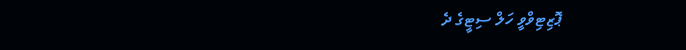ޕޮޒިޓިވްވީ ހަލް ސިޓީގެ ދެ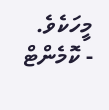މީހަކެވެ.
- ކޮމެންޓް